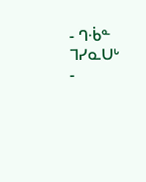- ᒉᐧᑳᓐ ᒣᓯᓇᑌᒡ
-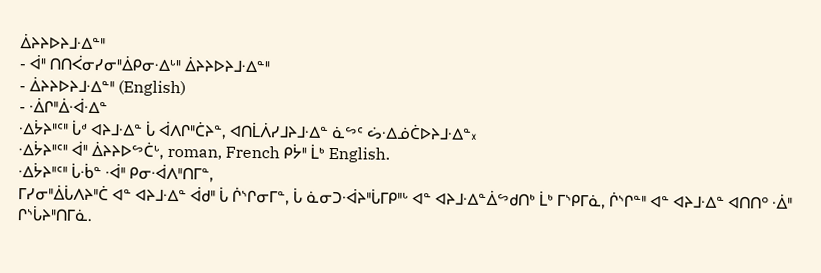ᐄᔨᔨᐅᔨᒧᐧᐃᓐᐦ
- ᐋᐦ ᑎᑎᐹᓂᓯᓂᐦᐄᑭᓂᐧᐃᒡᐦ ᐄᔨᔨᐅᔨᒧᐧᐃᓐᐦ
- ᐄᔨᔨᐅᔨᒧᐧᐃᓐᐦ (English)
- ᐧᐄᒋᐦᐄᐧᐋᐧᐃᓐ
ᐧᐃᔮᔨᐦᑦᐦ ᒑᒄ ᐊᔨᒧᐧᐃᓐ ᒑ ᐋᐱᒋᐦᑖᔨᓐ, ᐊᑎᒫᐲᓯᒧᔨᒧᐧᐃᓐ ᓈᔥᑦ ᔖᐧᐃᓅᑖᐅᔨᒧᐧᐃᓐ᙮
ᐧᐃᔮᔨᐦᑦᐦ ᐋᐦ ᐄᔨᔨᐅᔥᑖᒡ, roman, French ᑭᔮᐦ ᒫᒃ English.
ᐧᐃᔮᔨᐦᑦᐦ ᒑᐧᑳᓐ ᐧᐋᐦ ᑭᓂᐧᐋᐱᐦᑎᒥᓐ,
ᒥᓯᓂᐦᐄᒑᐱᔨᐦᑖ ᐊᓐ ᐊᔨᒧᐧᐃᓐ ᐋᑯᐦ ᒑ ᒌᔅᒋᓂᒥᓐ, ᒑ ᓈᓂᑐᐧᐋᔨᐦᒑᒥᑭᐦᒡ ᐊᓐ ᐊᔨᒧᐧᐃᓐᐄᔥᑯᑎᒃ ᒫᒃ ᒥᔅᑭᒥᓈ, ᒌᔅᒋᓐᐦ ᐊᓐ ᐊᔨᒧᐧᐃᓐ ᐊᑎᑎᐤ ᐧᐄᐦ ᒋᔅᒑᔨᐦᑎᒥᓈ.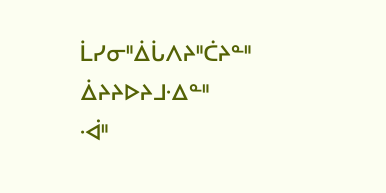ᒫᓯᓂᐦᐄᒑᐱᔨᐦᑖᔨᓐᐦ ᐄᔨᔨᐅᔨᒧᐧᐃᓐᐦ
ᐧᐋᐦ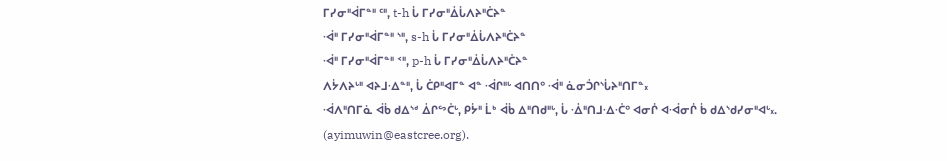ᒥᓯᓂᐦᐋᒥᓐᐦ ᑦᐦ, t-h ᒑ ᒥᓯᓂᐦᐄᒑᐱᔨᐦᑖᔨᓐ
ᐧᐋᐦ ᒥᓯᓂᐦᐋᒥᓐᐦ ᔅᐦ, s-h ᒑ ᒥᓯᓂᐦᐄᒑᐱᔨᐦᑖᔨᓐ
ᐧᐋᐦ ᒥᓯᓂᐦᐋᒥᓐᐦ ᑉᐦ, p-h ᒑ ᒥᓯᓂᐦᐄᒑᐱᔨᐦᑖᔨᓐ
ᐱᔮᐱᔨᒡᐦ ᐊᔨᒧᐧᐃᓐᐦ, ᒑ ᑖᑭᐦᐊᒥᓐ ᐊᓐ ᐧᐋᒋᐦᒡ ᐊᑎᑎᐤ ᐧᐋᐦ ᓈᓂᑑᒋᔅᒑᔨᐦᑎᒥᓐ᙮
ᐧᐋᐱᐦᑎᒥᓈ ᐋᑳ ᑯᐃᔅᒄ ᐄᒋᔥᑖᒡ, ᑭᔮᐦ ᒫᒃ ᐋᑳ ᐃᐦᑎᑯᐦᒡ, ᒑ ᐧᐄᐦᑎᒧᐧᐃᐧᑖᐤ ᐊᓂᒌ ᐊᐧᐋᓂᒌ ᑳ ᑯᐃᔅᑯᓯᓂᐦᐊᒡ᙮. (ayimuwin@eastcree.org).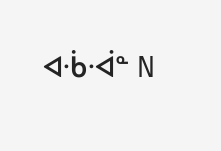ᐊᐧᑳᐧᐋᓐ N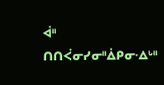ᐋᐦ ᑎᑎᐹᓂᓯᓂᐦᐄᑭᓂᐧᐃᒡᐦ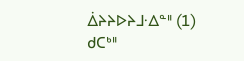ᐄᔨᔨᐅᔨᒧᐧᐃᓐᐦ (1)
ᑯᑕᒃᐦ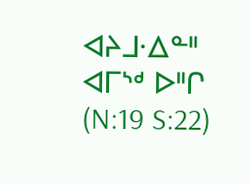ᐊᔨᒧᐧᐃᓐᐦ ᐊᒥᔅᒄ ᐅᐦᒋ (N:19 S:22)